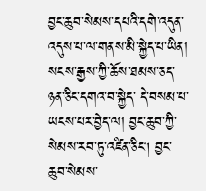བྱང་ཆུབ་སེམས་དཔའི་དགེ་འདུན་འདུས་པ་ལ་གནས་མི་སྐྱེད་པ་ཡིན། སངས་རྒྱས་ཀྱི་ཆོས་ཐམས་ཅད་ཉན་ཅིང་དགའ་བ་སྐྱེད་ དེ་བསམ་པ་ཡངས་པར་བྱེད་ལ། བྱང་ཆུབ་ཀྱི་སེམས་རབ་ཏུ་འཛིན་ཅིང། བྱང་ཆུབ་སེམས་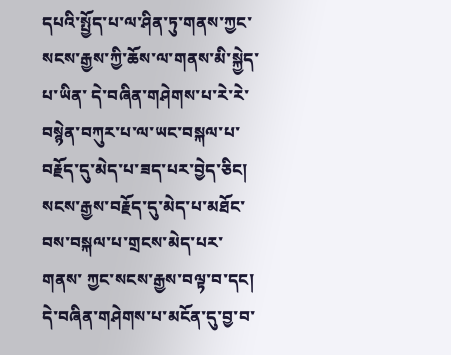དཔའི་སྤྱོད་པ་ལ་ཤིན་ཏུ་གནས་ཀྱང་སངས་རྒྱས་ཀྱི་ཆོས་ལ་གནས་མི་སྐྱེད་པ་ཡིན་ དེ་བཞིན་གཤེགས་པ་རེ་རེ་བསྙེན་བཀུར་པ་ལ་ཡང་བསྐལ་པ་བརྗོད་དུ་མེད་པ་ཟད་པར་བྱེད་ཅིང། སངས་རྒྱས་བརྗོད་དུ་མེད་པ་མཐོང་བས་བསྐལ་པ་གྲངས་མེད་པར་གནས་ ཀྱང་སངས་རྒྱས་བལྟ་བ་དང། དེ་བཞིན་གཤེགས་པ་མངོན་དུ་བྱ་བ་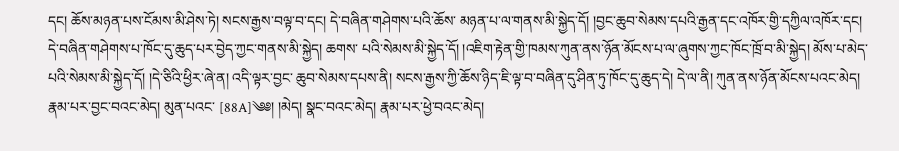དང། ཆོས་མཉན་པས་ངོམས་མི་ཤེས་ཏེ། སངས་རྒྱས་བལྟ་བ་དང། དེ་བཞིན་གཤེགས་པའི་ཆོས་ མཉན་པ་ལ་གནས་མི་སྐྱེད་དོ། །བྱང་ཆུབ་སེམས་དཔའི་རྒྱན་དང་འཁོར་གྱི་དཀྱིལ་འཁོར་དང། དེ་བཞིན་གཤེགས་པ་ཁོང་དུ་ཆུད་པར་བྱེད་ཀྱང་གནས་མི་སྐྱེད། ཆགས་ པའི་སེམས་མི་སྐྱེད་དོ། །འཇིག་རྟེན་གྱི་ཁམས་ཀུན་ནས་ཉོན་མོངས་པ་ལ་ཞུགས་ཀྱང་ཁོང་ཁྲོ་བ་མི་སྐྱེད། མོས་པ་མེད་པའི་སེམས་མི་སྐྱེད་དོ། །དེ་ཅིའི་ཕྱིར་ཞེ་ན། འདི་ལྟར་བྱང་ ཆུབ་སེམས་དཔས་ནི། སངས་རྒྱས་ཀྱི་ཆོས་ཉིད་ཇི་ལྟ་བ་བཞིན་དུ་ཤིན་ཏུ་ཁོང་དུ་ཆུད་དེ། དེ་ལ་ནི། ཀུན་ནས་ཉོན་མོངས་པའང་མེད། རྣམ་པར་བྱང་བའང་མེད། མུན་པའང་ [88A]༄༅། །མེད། སྣང་བའང་མེད། རྣམ་པར་ཕྱེ་བའང་མེད།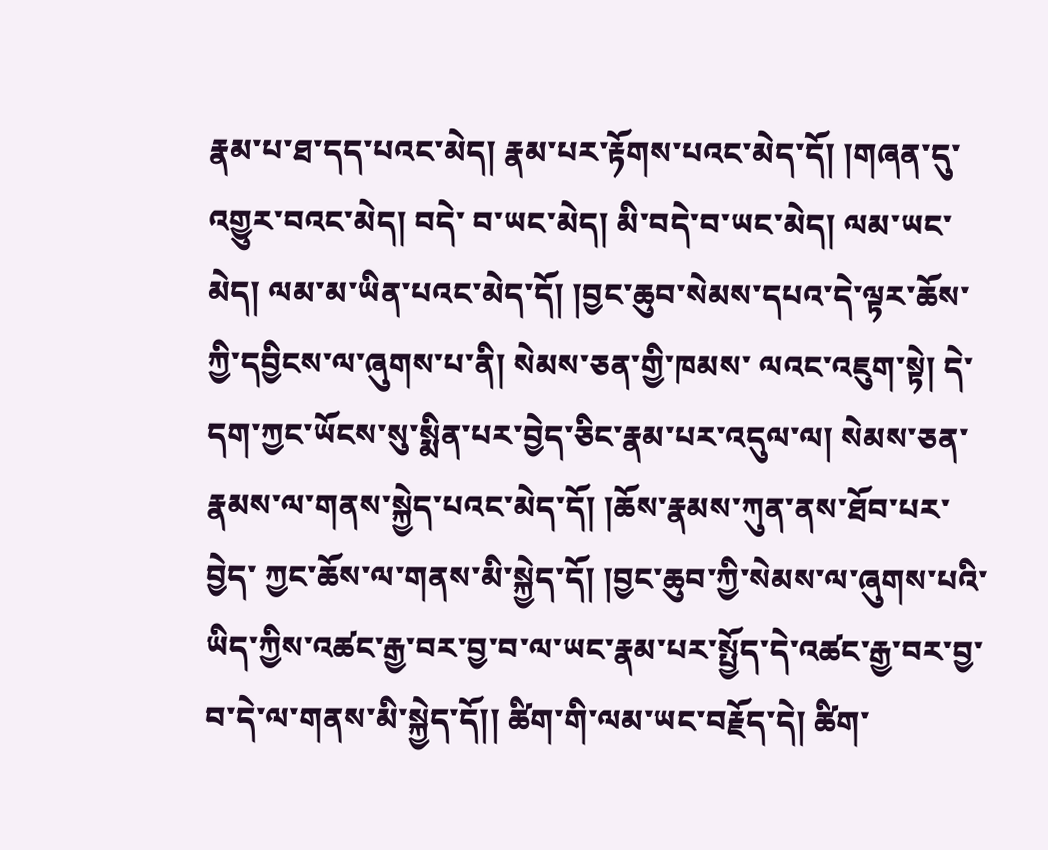རྣམ་པ་ཐ་དད་པའང་མེད། རྣམ་པར་རྟོགས་པའང་མེད་དོ། །གཞན་དུ་འགྱུར་བའང་མེད། བདེ་ བ་ཡང་མེད། མི་བདེ་བ་ཡང་མེད། ལམ་ཡང་མེད། ལམ་མ་ཡིན་པའང་མེད་དོ། །བྱང་ཆུབ་སེམས་དཔའ་དེ་ལྟར་ཆོས་ཀྱི་དབྱིངས་ལ་ཞུགས་པ་ནི། སེམས་ཅན་གྱི་ཁམས་ ལའང་འཇུག་སྟེ། དེ་དག་ཀྱང་ཡོངས་སུ་སྨིན་པར་བྱེད་ཅིང་རྣམ་པར་འདུལ་ལ། སེམས་ཅན་རྣམས་ལ་གནས་སྐྱེད་པའང་མེད་དོ། །ཆོས་རྣམས་ཀུན་ནས་ཐོབ་པར་བྱེད་ ཀྱང་ཆོས་ལ་གནས་མི་སྐྱེད་དོ། །བྱང་ཆུབ་ཀྱི་སེམས་ལ་ཞུགས་པའི་ཡིད་ཀྱིས་འཚང་རྒྱ་བར་བྱ་བ་ལ་ཡང་རྣམ་པར་སྤྱོད་དེ་འཚང་རྒྱ་བར་བྱ་བ་དེ་ལ་གནས་མི་སྐྱེད་དོ།། ཚིག་གི་ལམ་ཡང་བརྗོད་དེ། ཚིག་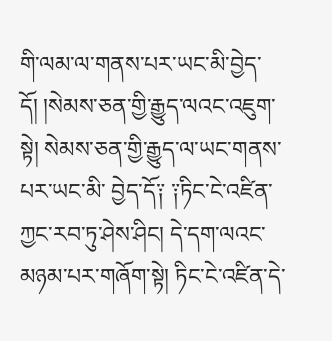གི་ལམ་ལ་གནས་པར་ཡང་མི་བྱེད་དོ། །སེམས་ཅན་གྱི་རྒྱུད་ལའང་འཇུག་སྟེ། སེམས་ཅན་གྱི་རྒྱུད་ལ་ཡང་གནས་པར་ཡང་མི་ བྱེད་དོ༑ ༑ཏིང་ངེ་འཛིན་ཀྱང་རབ་ཏུ་ཤེས་ཤིང། དེ་དག་ལའང་མཉམ་པར་གཞོག་སྟེ། ཏིང་ངེ་འཛིན་དེ་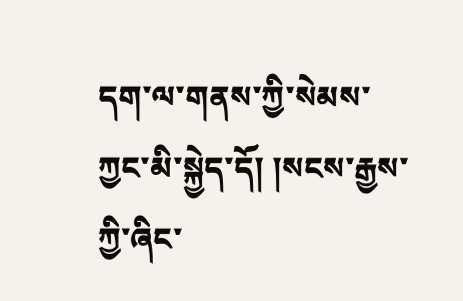དག་ལ་གནས་ཀྱི་སེམས་ཀྱང་མི་སྐྱེད་དོ། །སངས་རྒྱས་ཀྱི་ཞིང་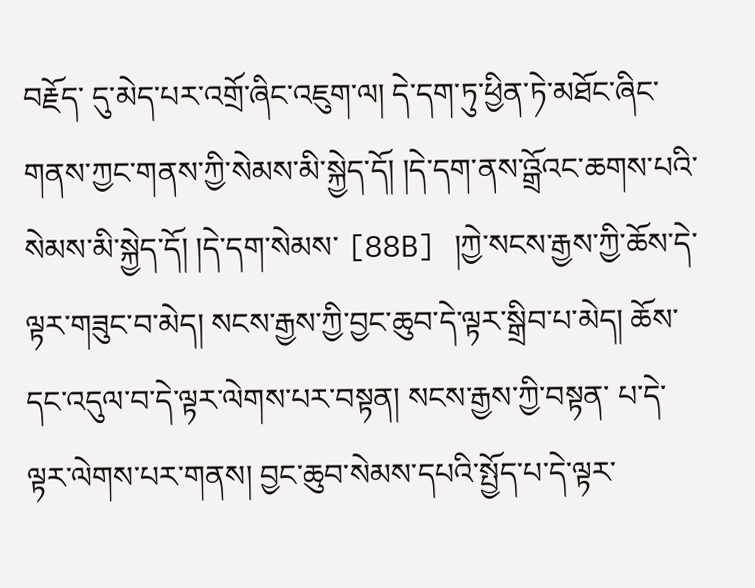བརྗོད་ དུ་མེད་པར་འགྲོ་ཞིང་འཇུག་ལ། དེ་དག་ཏུ་ཕྱིན་ཏེ་མཐོང་ཞིང་གནས་ཀྱང་གནས་ཀྱི་སེམས་མི་སྐྱེད་དོ། །དེ་དག་ནས་འྒྲོའང་ཆགས་པའི་སེམས་མི་སྐྱེད་དོ། །དེ་དག་སེམས་ [88B] །ཀྱེ་སངས་རྒྱས་ཀྱི་ཆོས་དེ་ལྟར་གཟུང་བ་མེད། སངས་རྒྱས་ཀྱི་བྱང་ཆུབ་དེ་ལྟར་སྒྲིབ་པ་མེད། ཆོས་དང་འདུལ་བ་དེ་ལྟར་ལེགས་པར་བསྟན། སངས་རྒྱས་ཀྱི་བསྟན་ པ་དེ་ལྟར་ལེགས་པར་གནས། བྱང་ཆུབ་སེམས་དཔའི་སྤྱོད་པ་དེ་ལྟར་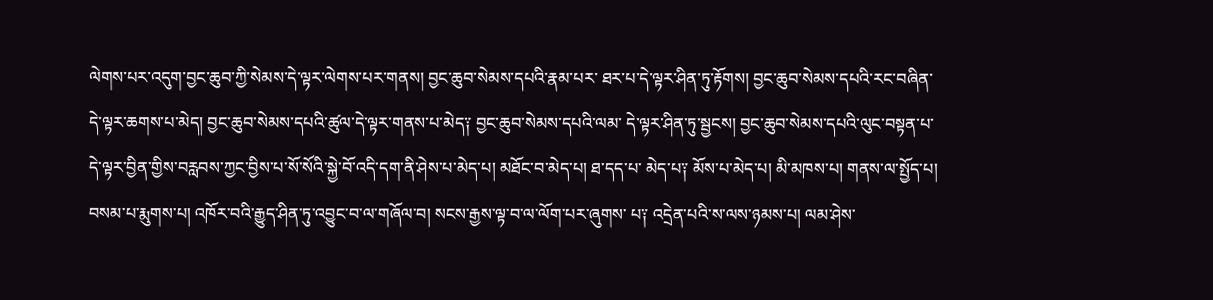ལེགས་པར་འདུག་བྱང་ཆུབ་ཀྱི་སེམས་དེ་ལྟར་ལེགས་པར་གནས། བྱང་ཆུབ་སེམས་དཔའི་རྣམ་པར་ ཐར་པ་དེ་ལྟར་ཤིན་ཏུ་རྟོགས། བྱང་ཆུབ་སེམས་དཔའི་རང་བཞིན་དེ་ལྟར་ཆགས་པ་མེད། བྱང་ཆུབ་སེམས་དཔའི་ཚུལ་དེ་ལྟར་གནས་པ་མེད༑ བྱང་ཆུབ་སེམས་དཔའི་ལམ་ དེ་ལྟར་ཤིན་ཏུ་སྦྱངས། བྱང་ཆུབ་སེམས་དཔའི་ལུང་བསྟན་པ་དེ་ལྟར་བྱིན་གྱིས་བརླབས་ཀྱང་བྱིས་པ་སོ་སོའི་སྐྱེ་བོ་འདི་དག་ནི་ཤེས་པ་མེད་པ། མཐོང་བ་མེད་པ། ཐ་དད་པ་ མེད་པ༑ མོས་པ་མེད་པ། མི་མཁས་པ། གནས་ལ་སྤྱོད་པ། བསམ་པ་རྨུགས་པ། འཁོར་བའི་རྒྱུད་ཤིན་ཏུ་འབྱུང་བ་ལ་གཞོལ་བ། སངས་རྒྱས་ལྟ་བ་ལ་ལོག་པར་ཞུགས་ པ༑ འདྲེན་པའི་ས་ལས་ཉམས་པ། ལམ་ཤེས་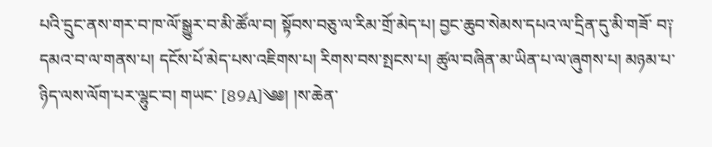པའི་དྲུང་ནས་གར་བ་ཁ་ལོ་སྒྱུར་བ་མི་ཚོལ་བ། སྟོབས་བཅུ་ལ་རིམ་གྲོ་མེད་པ། བྱང་ཆུབ་སེམས་དཔའ་ལ་དྲིན་དུ་མི་གཟོ་ བ༑ དམའ་བ་ལ་གནས་པ། དངོས་པོ་མེད་པས་འཇིགས་པ། རིགས་བས་སྤངས་པ། ཚུལ་བཞིན་མ་ཡིན་པ་ལ་ཞུགས་པ། མཉམ་པ་ཉིད་ལས་ལོག་པར་ལྷུང་བ། གཡང་ [89A]༄༅། །ས་ཆེན་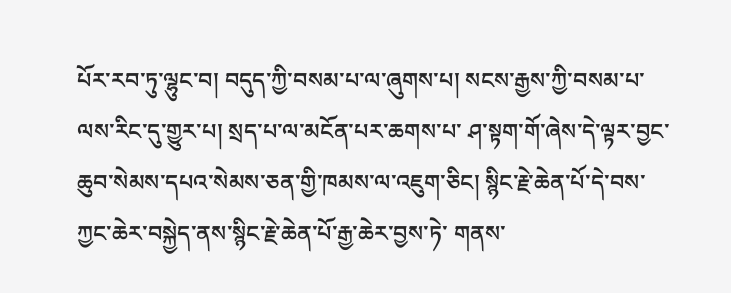པོར་རབ་ཏུ་ལྷུང་བ། བདུད་ཀྱི་བསམ་པ་ལ་ཞུགས་པ། སངས་རྒྱས་ཀྱི་བསམ་པ་ལས་རིང་དུ་གྱུར་པ། སྲད་པ་ལ་མངོན་པར་ཆགས་པ་ ཤ་སྟག་གོ་ཞེས་དེ་ལྟར་བྱང་ཆུབ་སེམས་དཔའ་སེམས་ཅན་གྱི་ཁམས་ལ་འཇུག་ཅིང། སྙིང་རྗེ་ཆེན་པོ་དེ་བས་ཀྱང་ཆེར་བསྐྱེད་ནས་སྙིང་རྗེ་ཆེན་པོ་རྒྱ་ཆེར་བྱས་ཏེ་ གནས་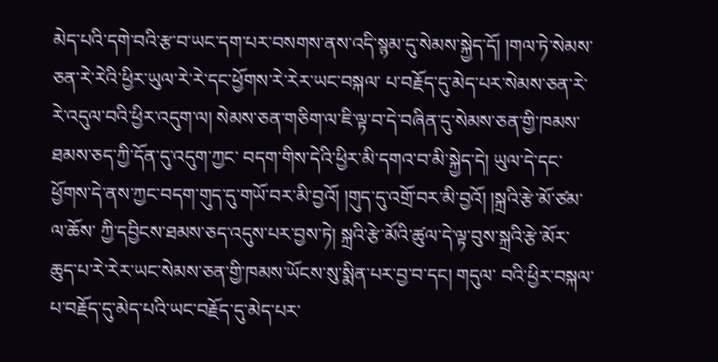མེད་པའི་དགེ་བའི་རྩ་བ་ཡང་དག་པར་བསགས་ནས་འདི་སྙམ་དུ་སེམས་སྐྱེད་དོ། །གལ་ཏེ་སེམས་ཅན་རེ་རེའི་ཕྱིར་ཡུལ་རེ་རེ་དང་ཕྱོགས་རེ་རེར་ཡང་བསྐལ་ པ་བརྗོད་དུ་མེད་པར་སེམས་ཅན་རེ་རེ་འདུལ་བའི་ཕྱིར་འདུག་ལ། སེམས་ཅན་གཅིག་ལ་ཇི་ལྟ་བ་དེ་བཞིན་དུ་སེམས་ཅན་གྱི་ཁམས་ཐམས་ཅད་ཀྱི་དོན་དུ་འདུག་ཀྱང་ བདག་གིས་དེའི་ཕྱིར་མི་དགའ་བ་མི་སྐྱེད་དེ། ཡུལ་དེ་དང་ཕྱོགས་དེ་ནས་ཀྱང་བདག་གུད་དུ་གཡོ་བར་མི་བྱའོ། །གུད་དུ་འགྲོ་བར་མི་བྱའོ། །སྐྲའི་རྩེ་མོ་ཙམ་ལ་ཆོས་ ཀྱི་དབྱིངས་ཐམས་ཅད་འདུས་པར་བྱས་ཏེ། སྐྲའི་རྩེ་མོའི་ཚུལ་དེ་ལྟ་བུས་སྐྲའི་རྩེ་མོར་ཆུད་པ་རེ་རེར་ཡང་སེམས་ཅན་གྱི་ཁམས་ཡོངས་སུ་སྨིན་པར་བྱ་བ་དང། གདུལ་ བའི་ཕྱིར་བསྐལ་པ་བརྗོད་དུ་མེད་པའི་ཡང་བརྗོད་དུ་མེད་པར་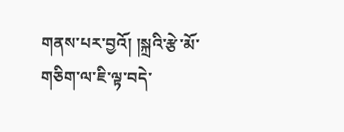གནས་པར་བྱའོ། །སྐྲའི་རྩེ་མོ་གཅིག་ལ་ཇི་ལྟ་བདེ་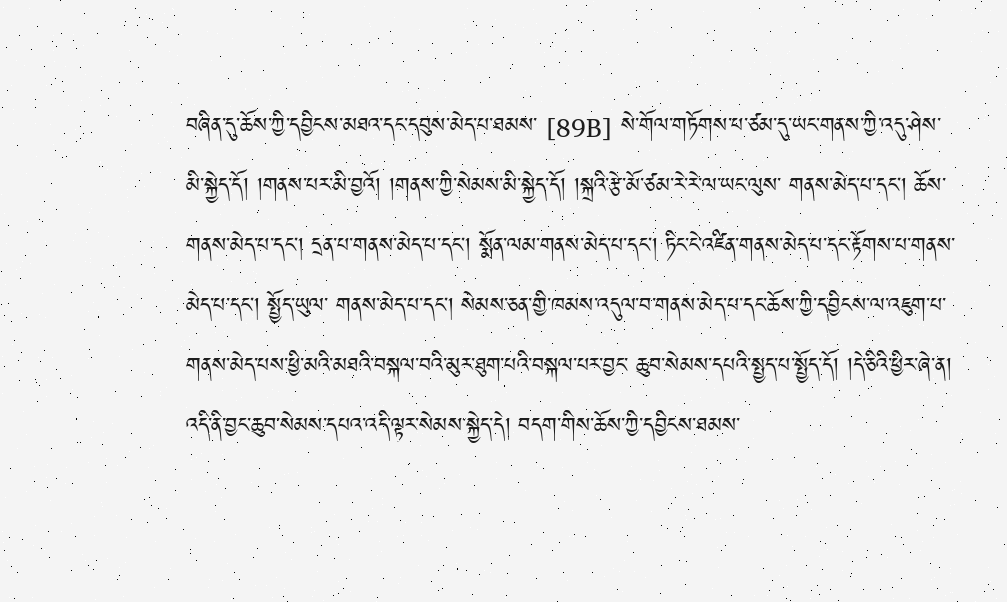བཞིན་དུ་ཆོས་ཀྱི་དབྱིངས་མཐའ་དང་དབུས་མེད་པ་ཐམས་ [89B] སེ་གོལ་གཏོགས་པ་ཙམ་དུ་ཡང་གནས་ཀྱི་འདུ་ཤེས་མི་སྐྱེད་དོ། །གནས་པར་མི་བྱའོ། །གནས་ཀྱི་སེམས་མི་སྐྱེད་དོ། །སྐྲའི་རྩེ་མོ་ཙམ་རེ་རེ་ལ་ཡང་ལུས་ གནས་མེད་པ་དང། ཆོས་གནས་མེད་པ་དང། དྲན་པ་གནས་མེད་པ་དང། སྨོན་ལམ་གནས་མེད་པ་དང། ཏིང་ངེ་འཛིན་གནས་མེད་པ་དང་རྟོགས་པ་གནས་མེད་པ་དང། སྤྱོད་ཡུལ་ གནས་མེད་པ་དང། སེམས་ཅན་གྱི་ཁམས་འདུལ་བ་གནས་མེད་པ་དང་ཆོས་ཀྱི་དབྱིངས་ལ་འཇུག་པ་གནས་མེད་པས་ཕྱི་མའི་མཐའི་བསྐལ་བའི་མུར་ཐུག་པའི་བསྐལ་པར་བྱང་ ཆུབ་སེམས་དཔའི་སྤྱད་པ་སྤྱོད་དོ། །དེ་ཅིའི་ཕྱིར་ཞེ་ན། འདི་ནི་བྱང་ཆུབ་སེམས་དཔའ་འདི་ལྟར་སེམས་སྐྱེད་དེ། བདག་གིས་ཆོས་ཀྱི་དབྱིངས་ཐམས་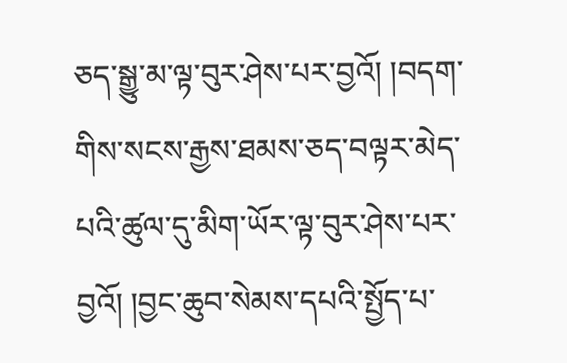ཅད་སྒྱུ་མ་ལྟ་བུར་ཤེས་པར་བྱའོ། །བདག་ གིས་སངས་རྒྱས་ཐམས་ཅད་བལྟར་མེད་པའི་ཚུལ་དུ་མིག་ཡོར་ལྟ་བུར་ཤེས་པར་བྱའོ། །བྱང་ཆུབ་སེམས་དཔའི་སྤྱོད་པ་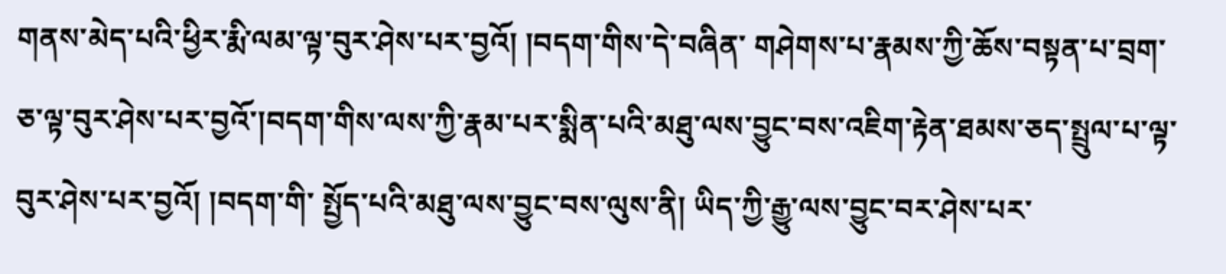གནས་མེད་པའི་ཕྱིར་རྨི་ལམ་ལྟ་བུར་ཤེས་པར་བྱའོ། །བདག་གིས་དེ་བཞིན་ གཤེགས་པ་རྣམས་ཀྱི་ཆོས་བསྟན་པ་བྲག་ཅ་ལྟ་བུར་ཤེས་པར་བྱའོ་།བདག་གིས་ལས་ཀྱི་རྣམ་པར་སྨིན་པའི་མཐུ་ལས་བྱུང་བས་འཇིག་རྟེན་ཐམས་ཅད་སྤྲུལ་པ་ལྟ་བུར་ཤེས་པར་བྱའོ། །བདག་གི་ སྤྱོད་པའི་མཐུ་ལས་བྱུང་བས་ལུས་ནི། ཡིད་ཀྱི་རྒྱུ་ལས་བྱུང་བར་ཤེས་པར་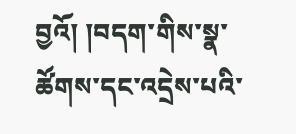བྱའོ། །བདག་གིས་སྣ་ཚོགས་དང་འདྲེས་པའི་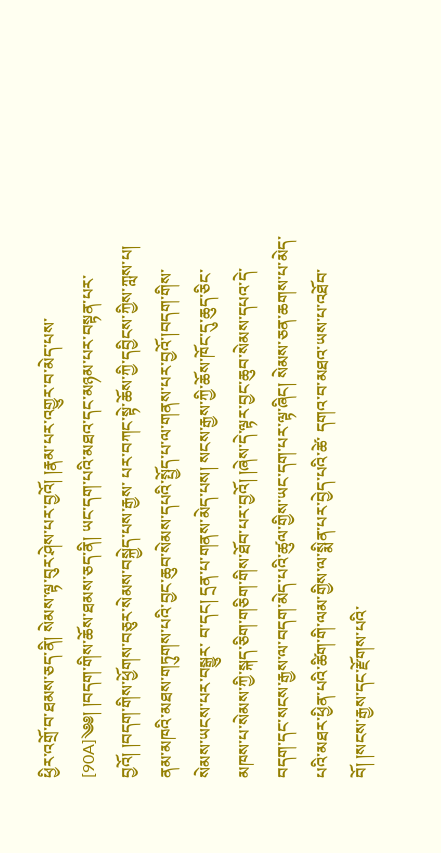ཕྱིར་འགྲོ་བ་ཐམས་ཅད་ནི། སེམས་ལྟ་བུར་ཤེས་པར་བྱའོ། །རྣམ་པར་འགྱུར་བ་མེད་པས་ [90A]༄༅། །བདག་གིས་ཆོས་ཐམས་ཅད་ནི། ཡང་དག་པའི་མཐའ་དང་མཉམ་པར་བསྟན་པར་བྱའོ། །བདག་གིས་ཕྱོགས་བཅུར་སེམས་བསྐྱེད་པས་རྒྱས་ པར་བཀང་སྟེ་ཆོས་ཀྱི་དབྱིངས་ཀྱིས་ཀླས་པ། ནམ་མཁའི་མཐས་གཏུགས་པའི་བྱང་ཆུབ་སེམས་དཔའི་སྤྱོད་པ་ལ་གནས་པར་བྱའོ་།བདག་གིས་སེམས་ཡངས་པར་བསྒྱུར་ བ་དང། དྲན་པ་གནས་མེད་པས། སངས་རྒྱས་ཀྱི་ཆོས་ཁོང་དུ་ཆུད་ཅིང་མཁས་པ་སེམས་ཀྱི་སྐད་ཅིག་གཅིག་གིས་ཐོབ་པར་བྱའོ། །ཞེས་དེ་ལྟར་བྱང་ཆུབ་སེམས་དཔའ་དེ་ བདག་དང་སངས་རྒྱས་ལ་བདག་མེད་པའི་ཚུལ་གྱིས་ཡང་དག་པར་ལྟ་ཞིང། སེམས་ཅན་ཆགས་པ་མེད་པའི་མཐར་ཕྱིན་པའི་ཚིག་གི་ལམ་གྱིས་ལ་སྨིན་པར་བྱེད་པའི་ཚེ་ དགའ་བ་མཐའ་ཡས་པ་འཐོབ་བོ། །སངས་རྒྱས་དང་རྫོགས་པའི་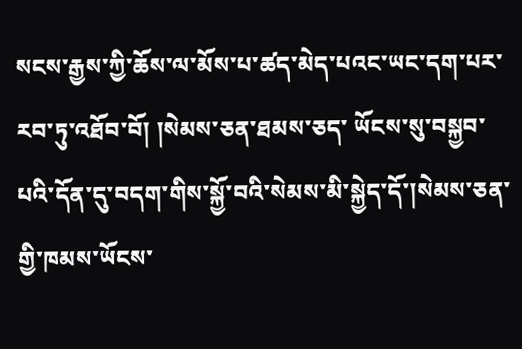སངས་རྒྱས་ཀྱི་ཆོས་ལ་མོས་པ་ཚད་མེད་པའང་ཡང་དག་པར་རབ་ཏུ་འཐོབ་བོ། །སེམས་ཅན་ཐམས་ཅད་ ཡོངས་སུ་བསྐྱབ་པའི་དོན་དུ་བདག་གིས་སྐྱོ་བའི་སེམས་མི་སྐྱེད་དོ་།སེམས་ཅན་གྱི་ཁམས་ཡོངས་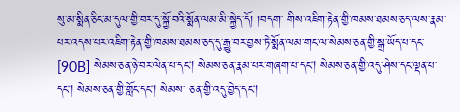སུ་མ་སྨིན་ཅིང་མ་དུལ་གྱི་བར་དུ་སྐྱོ་བའི་སྨོན་ལམ་མི་སྐྱེད་དོ། །བདག་ གིས་འཇིག་རྟེན་གྱི་ཁམས་ཐམས་ཅད་ལས་རྣམ་པར་འདས་པར་འཇིག་རྟེན་གྱི་ཁམས་ཐམས་ཅད་དུ་རྒྱུ་བར་བྱས་ཏེ་སྨོན་ལམ་གང་ལ་སེམས་ཅན་གྱི་སྒྲ་ཡོད་པ་དང་ [90B] སེམས་ཅན་ཉེ་བར་ལེན་པ་དང། སེམས་ཅན་རྣམ་པར་གཞག་པ་དང། སེམས་ཅན་གྱི་འདུ་ཤེས་དང་ལྡན་པ་དང། སེམས་ཅན་གྱི་གློང་དང། སེམས་ ཅན་གྱི་འདུ་བྱེད་དང།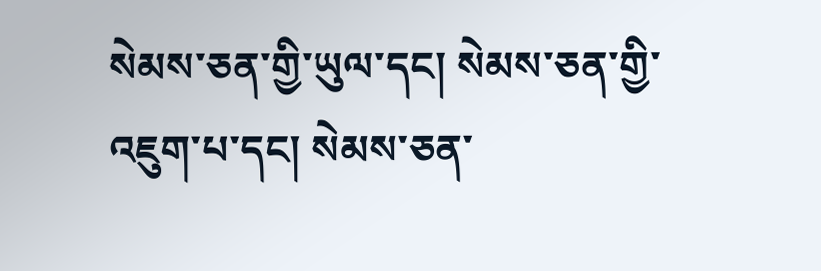སེམས་ཅན་གྱི་ཡུལ་དང། སེམས་ཅན་གྱི་འཇུག་པ་དང། སེམས་ཅན་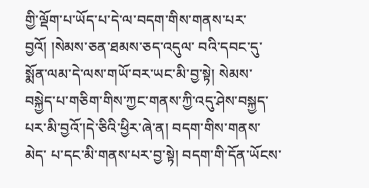གྱི་ལྡོག་པ་ཡོད་པ་དེ་ལ་བདག་གིས་གནས་པར་བྱའོ། །སེམས་ཅན་ཐམས་ཅད་འདུལ་ བའི་དབང་དུ་སྨོན་ལམ་དེ་ལས་གཡོ་བར་ཡང་མི་བྱ་སྟེ། སེམས་བསྐྱེད་པ་གཅིག་གིས་ཀྱང་གནས་ཀྱི་འདུ་ཤེས་བསྐྱད་པར་མི་བྱའོ་།དེ་ཅིའི་ཕྱིར་ཞེ་ན། བདག་གིས་གནས་མེད་ པ་དང་མི་གནས་པར་བྱ་སྟེ། བདག་གི་དོན་ཡོངས་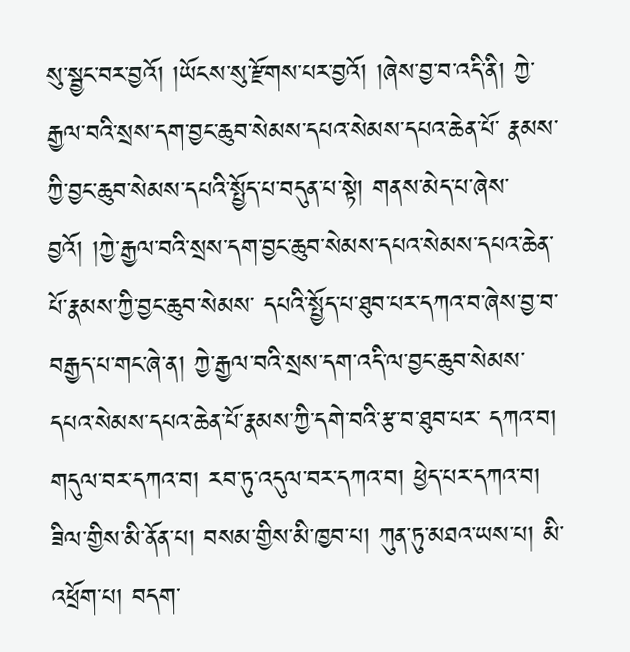སུ་སྦྱང་བར་བྱའོ། །ཡོངས་སུ་རྫོགས་པར་བྱའོ། །ཞེས་བྱ་བ་འདི་ནི། ཀྱེ་རྒྱལ་བའི་སྲས་དག་བྱང་ཆུབ་སེམས་དཔའ་སེམས་དཔའ་ཆེན་པོ་ རྣམས་ཀྱི་བྱང་ཆུབ་སེམས་དཔའི་སྤྱོད་པ་བདུན་པ་སྟེ། གནས་མེད་པ་ཞེས་བྱའོ། །ཀྱེ་རྒྱལ་བའི་སྲས་དག་བྱང་ཆུབ་སེམས་དཔའ་སེམས་དཔའ་ཆེན་པོ་རྣམས་ཀྱི་བྱང་ཆུབ་སེམས་ དཔའི་སྤྱོད་པ་ཐུབ་པར་དཀའ་བ་ཞེས་བྱ་བ་བརྒྱད་པ་གང་ཞེ་ན། ཀྱེ་རྒྱལ་བའི་སྲས་དག་འདི་ལ་བྱང་ཆུབ་སེམས་དཔའ་སེམས་དཔའ་ཆེན་པོ་རྣམས་ཀྱི་དགེ་བའི་རྩ་བ་ཐུབ་པར་ དཀའ་བ། གདུལ་བར་དཀའ་བ། རབ་ཏུ་འདུལ་བར་དཀའ་བ། ཕྱེད་པར་དཀའ་བ། ཟིལ་གྱིས་མི་ནོན་པ། བསམ་གྱིས་མི་ཁྱབ་པ། ཀུན་ཏུ་མཐའ་ཡས་པ། མི་འཕྲོག་པ། བདག་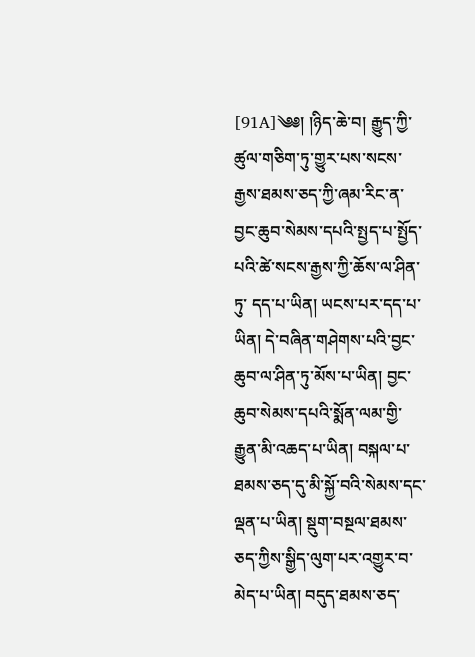[91A]༄༅། །ཉིད་ཆེ་བ། རྒྱུད་ཀྱི་ཚུལ་གཅིག་ཏུ་གྱུར་པས་སངས་རྒྱས་ཐམས་ཅད་ཀྱི་ཞམ་རིང་ན་བྱང་ཆུབ་སེམས་དཔའི་སྤྱད་པ་སྤྱོད་པའི་ཚེ་སངས་རྒྱས་ཀྱི་ཆོས་ལ་ཤིན་ཏུ་ དད་པ་ཡིན། ཡངས་པར་དད་པ་ཡིན། དེ་བཞིན་གཤེགས་པའི་བྱང་ཆུབ་ལ་ཤིན་ཏུ་མོས་པ་ཡིན། བྱང་ཆུབ་སེམས་དཔའི་སྨོན་ལམ་གྱི་རྒྱུན་མི་འཆད་པ་ཡིན། བསྐལ་པ་ ཐམས་ཅད་དུ་མི་སྐྱོ་བའི་སེམས་དང་ལྡན་པ་ཡིན། སྡུག་བསྔལ་ཐམས་ཅད་ཀྱིས་སྒྱིད་ལུག་པར་འགྱུར་བ་མེད་པ་ཡིན། བདུད་ཐམས་ཅད་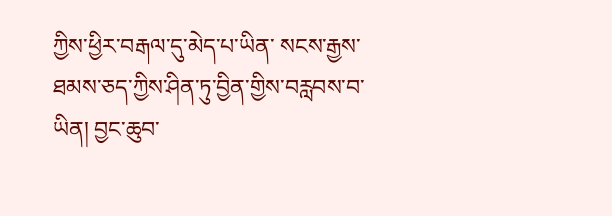ཀྱིས་ཕྱིར་བརྒལ་དུ་མེད་པ་ཡིན་ སངས་རྒྱས་ཐམས་ཅད་ཀྱིས་ཤིན་ཏུ་བྱིན་གྱིས་བརླབས་བ་ཡིན། བྱང་ཆུབ་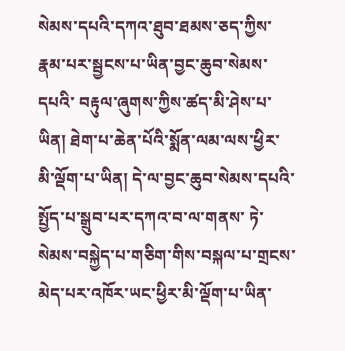སེམས་དཔའི་དཀའ་ཐུབ་ཐམས་ཅད་ཀྱིས་རྣམ་པར་སྦྱངས་པ་ཡིན་བྱང་ཆུབ་སེམས་དཔའི་ བརྟུལ་ཞུགས་ཀྱིས་ཚད་མི་ཤེས་པ་ཡིན། ཐེག་པ་ཆེན་པོའི་སྨོན་ལམ་ལས་ཕྱིར་མི་ལྡོག་པ་ཡིན། དེ་ལ་བྱང་ཆུབ་སེམས་དཔའི་སྤྱོད་པ་སྒྲུབ་པར་དཀའ་བ་ལ་གནས་ ཏེ་སེམས་བསྐྱེད་པ་གཅིག་གིས་བསྐལ་པ་གྲངས་མེད་པར་འཁོར་ཡང་ཕྱིར་མི་ལྡོག་པ་ཡིན་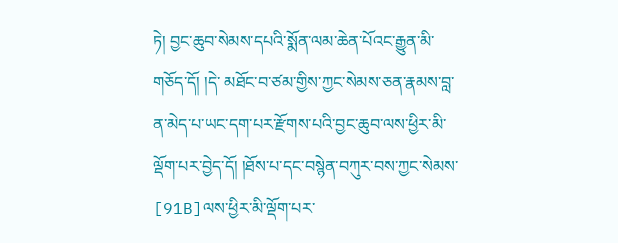ཏེ། བྱང་ཆུབ་སེམས་དཔའི་སྨོན་ལམ་ཆེན་པོའང་རྒྱུན་མི་གཅོད་དོ། །དེ་ མཐོང་བ་ཙམ་གྱིས་ཀྱང་སེམས་ཅན་རྣམས་བླ་ན་མེད་པ་ཡང་དག་པར་རྫོགས་པའི་བྱང་ཆུབ་ལས་ཕྱིར་མི་ལྡོག་པར་བྱེད་དོ། །ཐོས་པ་དང་བསྙེན་བཀུར་བས་ཀྱང་སེམས་ [91B]ལས་ཕྱིར་མི་ལྡོག་པར་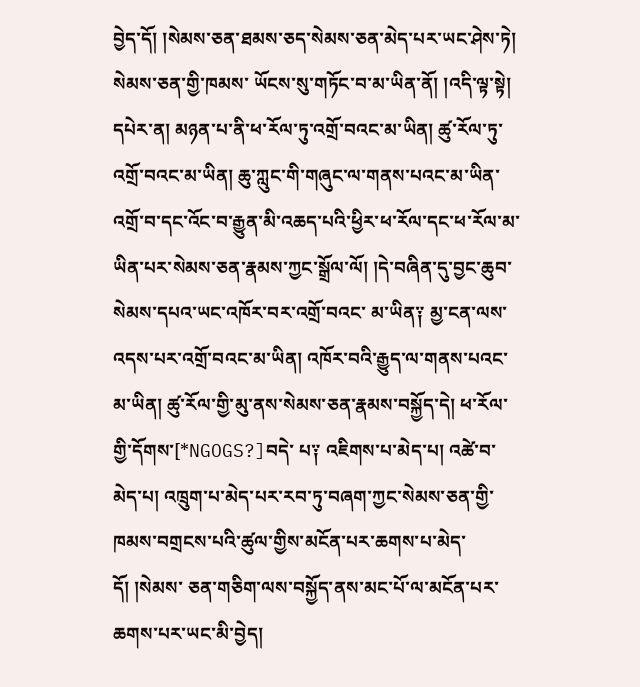བྱེད་དོ། །སེམས་ཅན་ཐམས་ཅད་སེམས་ཅན་མེད་པར་ཡང་ཤེས་ཏེ། སེམས་ཅན་གྱི་ཁམས་ ཡོངས་སུ་གཏོང་བ་མ་ཡིན་ནོ། །འདི་ལྟ་སྟེ། དཔེར་ན། མཉན་པ་ནི་ཕ་རོལ་ཏུ་འགྲོ་བའང་མ་ཡིན། ཚུ་རོལ་ཏུ་འགྲོ་བའང་མ་ཡིན། ཆུ་ཀླུང་གི་གཞུང་ལ་གནས་པའང་མ་ཡིན་ འགྲོ་བ་དང་འོང་བ་རྒྱུན་མི་འཆད་པའི་ཕྱིར་ཕ་རོལ་དང་ཕ་རོལ་མ་ཡིན་པར་སེམས་ཅན་རྣམས་ཀྱང་སྒྲོལ་ལོ། །དེ་བཞིན་དུ་བྱང་ཆུབ་སེམས་དཔའ་ཡང་འཁོར་བར་འགྲོ་བའང་ མ་ཡིན༑ མྱ་ངན་ལས་འདས་པར་འགྲོ་བའང་མ་ཡིན། འཁོར་བའི་རྒྱུད་ལ་གནས་པའང་མ་ཡིན། ཚུ་རོལ་གྱི་མུ་ནས་སེམས་ཅན་རྣམས་བསྐྱོད་དེ། ཕ་རོལ་གྱི་དོགས་[*NGOGS?]བདེ་ པ༑ འཇིགས་པ་མེད་པ། འཚེ་བ་མེད་པ། འཁྲུག་པ་མེད་པར་རབ་ཏུ་བཞག་ཀྱང་སེམས་ཅན་གྱི་ཁམས་བགྲངས་པའི་ཚུལ་གྱིས་མངོན་པར་ཆགས་པ་མེད་དོ། །སེམས་ ཅན་གཅིག་ལས་བསྐྱོད་ནས་མང་པོ་ལ་མངོན་པར་ཆགས་པར་ཡང་མི་བྱེད།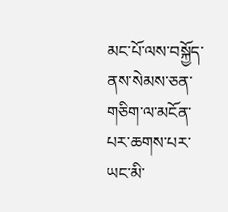མང་པོ་ལས་བསྐྱོད་ནས་སེམས་ཅན་གཅིག་ལ་མངོན་པར་ཆགས་པར་ཡང་མི་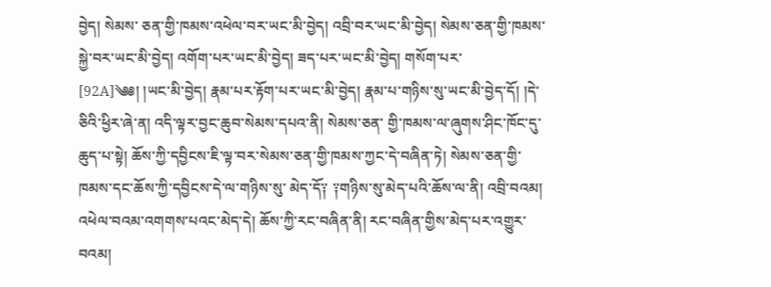བྱེད། སེམས་ ཅན་གྱི་ཁམས་འཕེལ་བར་ཡང་མི་བྱེད། འབྲི་བར་ཡང་མི་བྱེད། སེམས་ཅན་གྱི་ཁམས་སྐྱེ་བར་ཡང་མི་བྱེད། འགོག་པར་ཡང་མི་བྱེད། ཟད་པར་ཡང་མི་བྱེད། གསོག་པར་ [92A]༄༅། །ཡང་མི་བྱེད། རྣམ་པར་རྟོག་པར་ཡང་མི་བྱེད། རྣམ་པ་གཉིས་སུ་ཡང་མི་བྱེད་དོ། །དེ་ཅིའི་ཕྱིར་ཞེ་ན། འདི་ལྟར་བྱང་ཆུབ་སེམས་དཔའ་ནི། སེམས་ཅན་ གྱི་ཁམས་ལ་ཞུགས་ཤིང་ཁོང་དུ་ཆུད་པ་སྟེ། ཆོས་ཀྱི་དབྱིངས་ཇི་ལྟ་བར་སེམས་ཅན་གྱི་ཁམས་ཀྱང་དེ་བཞིན་ཏེ། སེམས་ཅན་གྱི་ཁམས་དང་ཆོས་ཀྱི་དབྱིངས་དེ་ལ་གཉིས་སུ་ མེད་དོ༑ ༑གཉིས་སུ་མེད་པའི་ཆོས་ལ་ནི། འབྲི་བའམ། འཕེལ་བའམ་འགགས་པའང་མེད་དེ། ཆོས་ཀྱི་རང་བཞིན་ནི། རང་བཞིན་གྱིས་མེད་པར་འགྱུར་བའམ།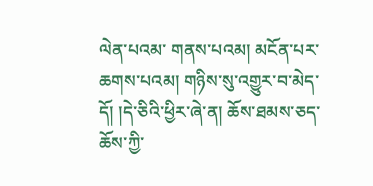ལེན་པའམ་ གནས་པའམ། མངོན་པར་ཆགས་པའམ། གཉིས་སུ་འགྱུར་བ་མེད་དོ། །དེ་ཅིའི་ཕྱིར་ཞེ་ན། ཆོས་ཐམས་ཅད་ཆོས་ཀྱི་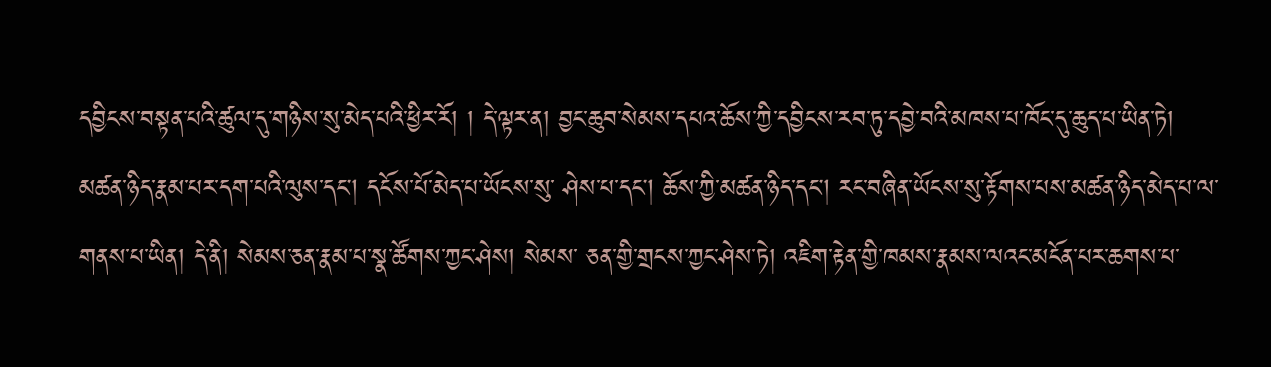དབྱིངས་བསྟན་པའི་ཚུལ་དུ་གཉིས་སུ་མེད་པའི་ཕྱིར་རོ། ། དེ་ལྟར་ན། བྱང་ཆུབ་སེམས་དཔའ་ཆོས་ཀྱི་དབྱིངས་རབ་ཏུ་དབྱེ་བའི་མཁས་པ་ཁོང་དུ་ཆུད་པ་ཡིན་ཏེ། མཚན་ཉིད་རྣམ་པར་དག་པའི་ལུས་དང། དངོས་པོ་མེད་པ་ཡོངས་སུ་ ཤེས་པ་དང། ཆོས་ཀྱི་མཚན་ཉིད་དང། རང་བཞིན་ཡོངས་སུ་རྟོགས་པས་མཚན་ཉིད་མེད་པ་ལ་གནས་པ་ཡིན། དེ་ནི། སེམས་ཅན་རྣམ་པ་སྣ་ཚོགས་ཀྱང་ཤེས། སེམས་ ཅན་གྱི་གྲངས་ཀྱང་ཤེས་ཏེ། འཇིག་རྟེན་གྱི་ཁམས་རྣམས་ལའང་མངོན་པར་ཆགས་པ་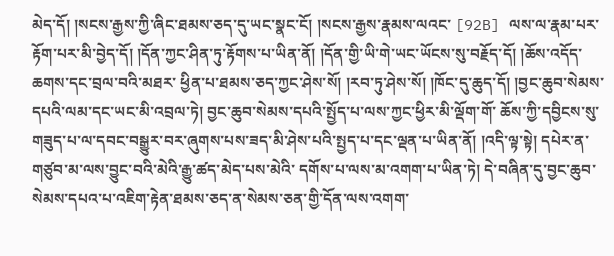མེད་དོ། །སངས་རྒྱས་ཀྱི་ཞིང་ཐམས་ཅད་དུ་ཡང་སྣང་ངོ། །སངས་རྒྱས་རྣམས་ལའང་ [92B] ལས་ལ་རྣམ་པར་རྟོག་པར་མི་བྱེད་དོ། །དོན་ཀྱང་ཤིན་ཏུ་རྟོགས་པ་ཡིན་ནོ། །དོན་གྱི་ཡི་གེ་ཡང་ཡོངས་སུ་བརྗོད་དོ། །ཆོས་འདོད་ཆགས་དང་བྲལ་བའི་མཐར་ ཕྱིན་པ་ཐམས་ཅད་ཀྱང་ཤེས་སོ། །རབ་ཏུ་ཤེས་སོ། །ཁོང་དུ་ཆུད་དོ། །བྱང་ཆུབ་སེམས་དཔའི་ལམ་དང་ཡང་མི་འབྲལ་ཏེ། བྱང་ཆུབ་སེམས་དཔའི་སྤྱོད་པ་ལས་ཀྱང་ཕྱིར་མི་ལྡོག་གོ་ ཆོས་ཀྱི་དབྱིངས་སུ་གཟུད་པ་ལ་དབང་བསྒྱུར་བར་ཞུགས་པས་ཟད་མི་ཤེས་པའི་སྤྱད་པ་དང་ལྡན་པ་ཡིན་ནོ། །འདི་ལྟ་སྟེ། དཔེར་ན་གཙུབ་མ་ལས་བྱུང་བའི་མེའི་རྒྱུ་ཚད་མེད་པས་མེའི་ དགོས་པ་ལས་མ་འགག་པ་ཡིན་ཏེ། དེ་བཞིན་དུ་བྱང་ཆུབ་སེམས་དཔའ་པ་འཇིག་རྟེན་ཐམས་ཅད་ན་སེམས་ཅན་གྱི་དོན་ལས་འགག་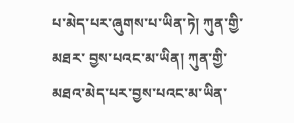པ་མེད་པར་ཞུགས་པ་ཡིན་ཏེ། ཀུན་གྱི་མཐར་ བྱས་པའང་མ་ཡིན། ཀུན་གྱི་མཐའ་མེད་པར་བྱས་པའང་མ་ཡིན་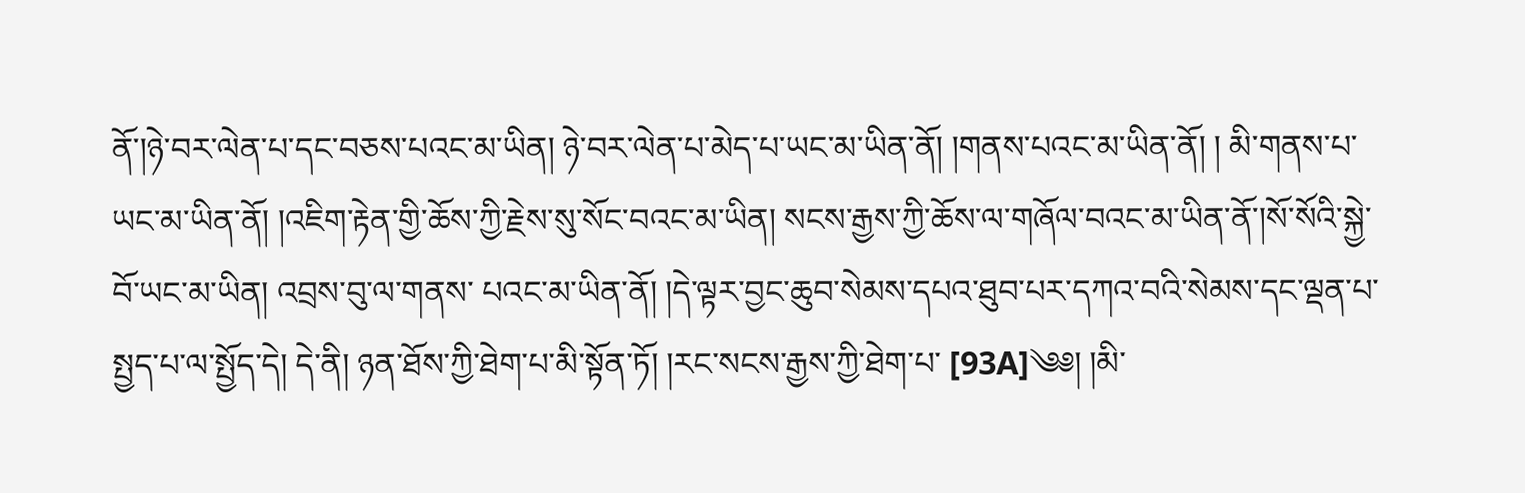ནོ་།ཉེ་བར་ལེན་པ་དང་བཅས་པའང་མ་ཡིན། ཉེ་བར་ལེན་པ་མེད་པ་ཡང་མ་ཡིན་ནོ། །གནས་པའང་མ་ཡིན་ནོ། ། མི་གནས་པ་ཡང་མ་ཡིན་ནོ། །འཇིག་རྟེན་གྱི་ཆོས་ཀྱི་རྗེས་སུ་སོང་བའང་མ་ཡིན། སངས་རྒྱས་ཀྱི་ཆོས་ལ་གཞོལ་བའང་མ་ཡིན་ནོ་།སོ་སོའི་སྐྱེ་བོ་ཡང་མ་ཡིན། འབྲས་བུ་ལ་གནས་ པའང་མ་ཡིན་ནོ། །དེ་ལྟར་བྱང་ཆུབ་སེམས་དཔའ་ཐུབ་པར་དཀའ་བའི་སེམས་དང་ལྡན་པ་སྤྱད་པ་ལ་སྤྱོད་དེ། དེ་ནི། ཉན་ཐོས་ཀྱི་ཐེག་པ་མི་སྟོན་ཏོ། །རང་སངས་རྒྱས་ཀྱི་ཐེག་པ་ [93A]༄༅། །མི་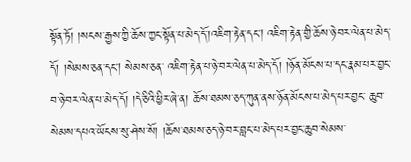སྟོན་ཏོ། །སངས་རྒྱས་ཀྱི་ཆོས་ཀྱང་སྟོན་པ་མེད་དོ་།འཇིག་རྟེན་དང། འཇིག་རྟེན་གྱི་ཆོས་ཉེ་བར་ལེན་པ་མེད་དོ། །སེམས་ཅན་དང། སེམས་ཅན་ འཇིག་རྟེན་པ་ཉེ་བར་ལེན་པ་མེད་དོ། །ཉོན་མོངས་པ་དང་རྣམ་པར་བྱང་བ་ཉེ་བར་ལེན་པ་མེད་དོ། །དེ་ཅིའི་ཕྱིར་ཞེ་ན། ཆོས་ཐམས་ཅད་ཀུན་ནས་ཉོན་མོངས་པ་མེད་པར་བྱང་ ཆུབ་སེམས་དཔའ་ཡོངས་སུ་ཤེས་སོ། །ཆོས་ཐམས་ཅད་ཉེ་བར་བླང་པ་མེད་པར་བྱང་ཆུབ་སེམས་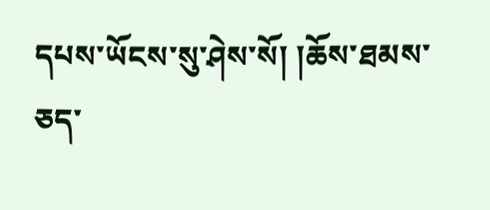དཔས་ཡོངས་སུ་ཤེས་སོ། །ཆོས་ཐམས་ཅད་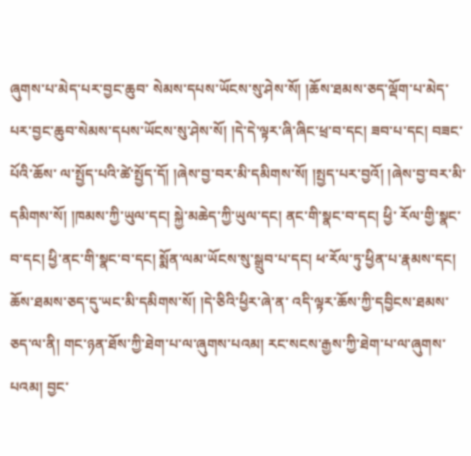ཞུགས་པ་མེད་པར་བྱང་ཆུབ་ སེམས་དཔས་ཡོངས་སུ་ཤེས་སོ། །ཆོས་ཐམས་ཅད་ལྡོག་པ་མེད་པར་བྱང་ཆུབ་སེམས་དཔས་ཡོངས་སུ་ཤེས་སོ། །དེ་དེ་ལྟར་ཞི་ཞིང་ཕྲ་བ་དང། ཟབ་པ་དང། བཟང་པོའི་ཆོས་ ལ་སྤྱོད་པའི་ཚེ་སྤྱོད་དོ། །ཞེས་བྱ་བར་མི་དམིགས་སོ། །སྤྱད་པར་བྱའོ། །ཞེས་བྱ་བར་མི་དམིགས་སོ། །ཁམས་ཀྱི་ཡུལ་དང། སྐྱེ་མཆེད་ཀྱི་ཡུལ་དང། ནང་གི་སྣང་བ་དང། ཕྱི་ རོལ་གྱི་སྣང་བ་དང། ཕྱི་ནང་གི་སྣང་བ་དང། སྨོན་ལམ་ཡོངས་སུ་སྒྲུབ་པ་དང། ཕ་རོལ་ཏུ་ཕྱིན་པ་རྣམས་དང། ཆོས་ཐམས་ཅད་དུ་ཡང་མི་དམིགས་སོ། །དེ་ཅིའི་ཕྱིར་ཞེ་ན་ འདི་ལྟར་ཆོས་ཀྱི་དབྱིངས་ཐམས་ཅད་ལ་ནི། གང་ཉན་ཐོས་ཀྱི་ཐེག་པ་ལ་ཞུགས་པའམ། རང་སངས་རྒྱས་ཀྱི་ཐེག་པ་ལ་ཞུགས་པའམ། བྱང་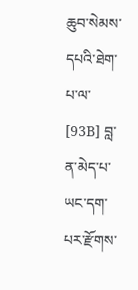ཆུབ་སེམས་དཔའི་ཐེག་པ་ལ་ [93B] བླ་ན་མེད་པ་ཡང་དག་པར་རྫོགས་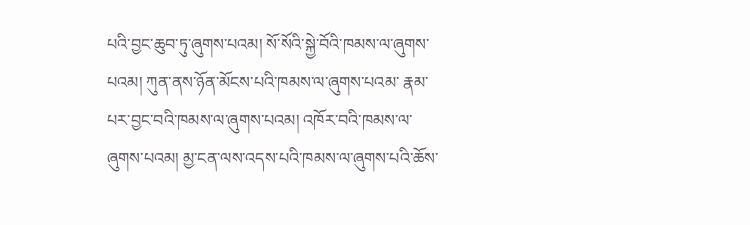པའི་བྱང་ཆུབ་ཏུ་ཞུགས་པའམ། སོ་སོའི་སྐྱེ་བོའི་ཁམས་ལ་ཞུགས་པའམ། ཀུན་ནས་ཉོན་མོངས་པའི་ཁམས་ལ་ཞུགས་པའམ་ རྣམ་པར་བྱང་བའི་ཁམས་ལ་ཞུགས་པའམ། འཁོར་བའི་ཁམས་ལ་ཞུགས་པའམ། མྱ་ངན་ལས་འདས་པའི་ཁམས་ལ་ཞུགས་པའི་ཆོས་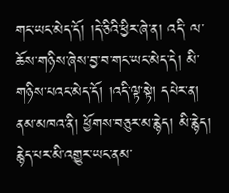གང་ཡང་མེད་དོ། །དེ་ཅིའི་ཕྱིར་ཞེ་ན། འདི་ ལ་ཆོས་གཉིས་ཞེས་བྱ་བ་གང་ཡང་མེད་དེ། མི་གཉིས་པའང་མེད་དོ། །འདི་ལྟ་སྟེ། དཔེར་ན། ནམ་མཁའ་ནི། ཕྱོགས་བཅུར་མ་རྙེད། མི་རྙེད། རྙེད་པར་མི་འགྱུར་ཡང་ནམ་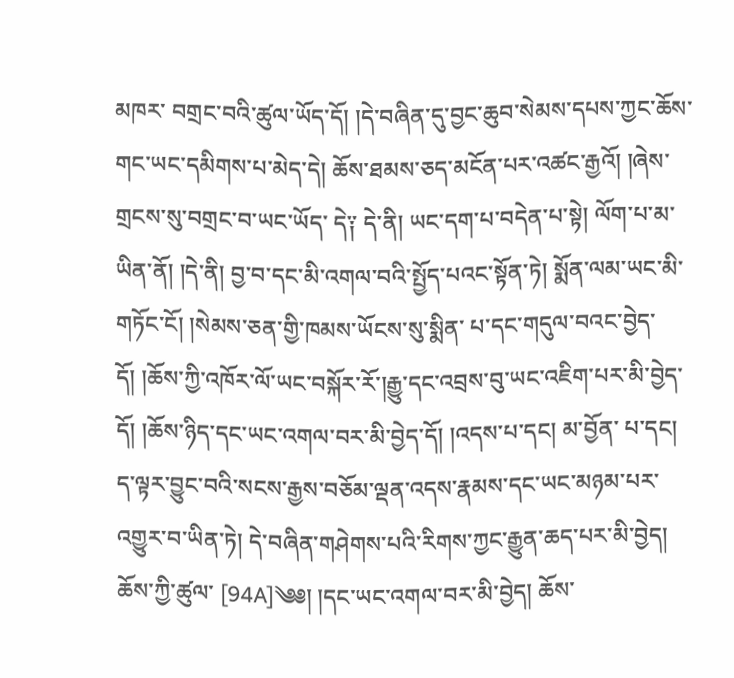མཁར་ བགྲང་བའི་ཚུལ་ཡོད་དོ། །དེ་བཞིན་དུ་བྱང་ཆུབ་སེམས་དཔས་ཀྱང་ཆོས་གང་ཡང་དམིགས་པ་མེད་དེ། ཆོས་ཐམས་ཅད་མངོན་པར་འཚང་རྒྱའོ། །ཞེས་གྲངས་སུ་བགྲང་བ་ཡང་ཡོད་ དེ༑ དེ་ནི། ཡང་དག་པ་བདེན་པ་སྟེ། ལོག་པ་མ་ཡིན་ནོ། །དེ་ནི། བྱ་བ་དང་མི་འགལ་བའི་སྤྱོད་པའང་སྟོན་ཏེ། སྨོན་ལམ་ཡང་མི་གཏོང་ངོ། །སེམས་ཅན་གྱི་ཁམས་ཡོངས་སུ་སྨིན་ པ་དང་གདུལ་བའང་བྱེད་དོ། །ཆོས་ཀྱི་འཁོར་ལོ་ཡང་བསྐོར་རོ་།རྒྱུ་དང་འབྲས་བུ་ཡང་འཇིག་པར་མི་བྱེད་དོ། །ཆོས་ཉིད་དང་ཡང་འགལ་བར་མི་བྱེད་དོ། །འདས་པ་དང། མ་བྱོན་ པ་དང། ད་ལྟར་བྱུང་བའི་སངས་རྒྱས་བཅོམ་ལྡན་འདས་རྣམས་དང་ཡང་མཉམ་པར་འགྱུར་བ་ཡིན་ཏེ། དེ་བཞིན་གཤེགས་པའི་རིགས་ཀྱང་རྒྱུན་ཆད་པར་མི་བྱེད། ཆོས་ཀྱི་ཚུལ་ [94A]༄༅། །དང་ཡང་འགལ་བར་མི་བྱེད། ཆོས་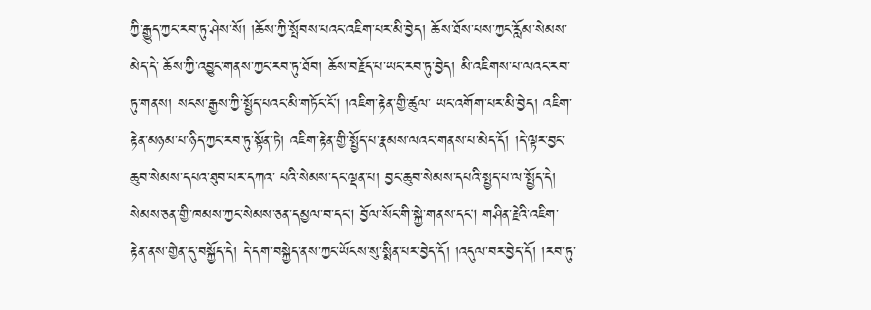ཀྱི་རྒྱུད་ཀྱང་རབ་ཏུ་ཤེས་སོ། །ཆོས་ཀྱི་སྤོབས་པའང་འཇིག་པར་མི་བྱེད། ཆོས་ཐོས་པས་ཀྱང་རློམ་སེམས་མེད་དེ་ ཆོས་ཀྱི་འབྱུང་གནས་ཀྱང་རབ་ཏུ་ཐོབ། ཆོས་བརྗོད་པ་ཡང་རབ་ཏུ་བྱེད། མི་འཇིགས་པ་ལའང་རབ་ཏུ་གནས། སངས་རྒྱས་ཀྱི་སྤྱོད་པའང་མི་གཏོང་ངོ། །འཇིག་རྟེན་གྱི་ཚུལ་ ཡང་འགོག་པར་མི་བྱེད། འཇིག་རྟེན་མཉམ་པ་ཉིད་ཀྱང་རབ་ཏུ་སྟོན་ཏེ། འཇིག་རྟེན་གྱི་སྤྱོད་པ་རྣམས་ལའང་གནས་པ་མེད་དོ། །དེ་ལྟར་བྱང་ཆུབ་སེམས་དཔའ་ཐུབ་པར་དཀའ་ པའི་སེམས་དང་ལྡན་པ། བྱང་ཆུབ་སེམས་དཔའི་སྤྱད་པ་ལ་སྤྱོད་དེ། སེམས་ཅན་གྱི་ཁམས་ཀྱང་སེམས་ཅན་དམྱལ་བ་དང། བྱོལ་སོང་གི་སྐྱེ་གནས་དང། གཤིན་རྗེའི་འཇིག་ རྟེན་ནས་གྱེན་དུ་བསྐྱོད་དེ། དེ་དག་བསྐྱེད་ནས་ཀྱང་ཡོངས་སུ་སྨིན་པར་བྱེད་དོ། །འདུལ་བར་བྱེད་དོ། །རབ་ཏུ་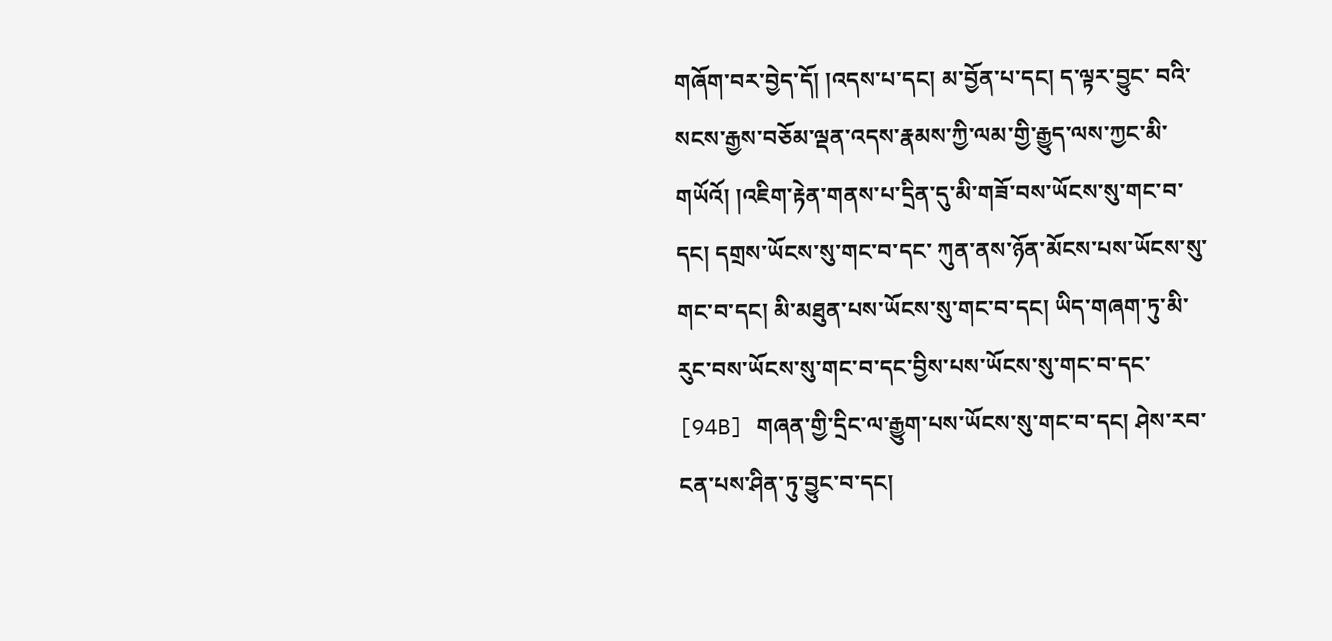གཞོག་བར་བྱེད་དོ། །འདས་པ་དང། མ་བྱོན་པ་དང། ད་ལྟར་བྱུང་ བའི་སངས་རྒྱས་བཅོམ་ལྡན་འདས་རྣམས་ཀྱི་ལམ་གྱི་རྒྱུད་ལས་ཀྱང་མི་གཡོའོ། །འཇིག་རྟེན་གནས་པ་དྲིན་དུ་མི་གཟོ་བས་ཡོངས་སུ་གང་བ་དང། དགྲས་ཡོངས་སུ་གང་བ་དང་ ཀུན་ནས་ཉོན་མོངས་པས་ཡོངས་སུ་གང་བ་དང། མི་མཐུན་པས་ཡོངས་སུ་གང་བ་དང། ཡིད་གཞག་ཏུ་མི་རུང་བས་ཡོངས་སུ་གང་བ་དང་བྱིས་པས་ཡོངས་སུ་གང་བ་དང་ [94B] གཞན་གྱི་དྲིང་ལ་རྒྱུག་པས་ཡོངས་སུ་གང་བ་དང། ཤེས་རབ་ངན་པས་ཤིན་ཏུ་བྱུང་བ་དང།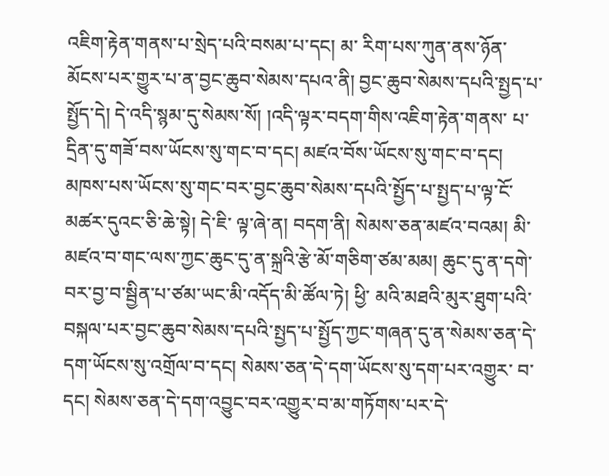འཇིག་རྟེན་གནས་པ་སྲེད་པའི་བསམ་པ་དང། མ་ རིག་པས་ཀུན་ནས་ཉོན་མོངས་པར་གྱུར་པ་ན་བྱང་ཆུབ་སེམས་དཔའ་ནི། བྱང་ཆུབ་སེམས་དཔའི་སྤྱད་པ་སྤྱོད་དེ། དེ་འདི་སྙམ་དུ་སེམས་སོ། །འདི་ལྟར་བདག་གིས་འཇིག་རྟེན་གནས་ པ་དྲིན་དུ་གཟོ་བས་ཡོངས་སུ་གང་བ་དང། མཛའ་བོས་ཡོངས་སུ་གང་བ་དང། མཁས་པས་ཡོངས་སུ་གང་བར་བྱང་ཆུབ་སེམས་དཔའི་སྤྱོད་པ་སྤྱད་པ་ལྟ་ངོ་མཚར་དུའང་ཅི་ཆེ་སྟེ། དེ་ཇི་ ལྟ་ཞེ་ན། བདག་ནི། སེམས་ཅན་མཛའ་བའམ། མི་མཛའ་བ་གང་ལས་ཀྱང་ཆུང་དུ་ན་སྐྲའི་རྩེ་མོ་གཅིག་ཙམ་མམ། ཆུང་དུ་ན་དགེ་བར་བྱ་བ་སྦྱིན་པ་ཙམ་ཡང་མི་འདོད་མི་ཚོལ་ཏེ། ཕྱི་ མའི་མཐའི་མུར་ཐུག་པའི་བསྐལ་པར་བྱང་ཆུབ་སེམས་དཔའི་སྤྱད་པ་སྤྱོད་ཀྱང་གཞན་དུ་ན་སེམས་ཅན་དེ་དག་ཡོངས་སུ་འགྲོལ་བ་དང། སེམས་ཅན་དེ་དག་ཡོངས་སུ་དག་པར་འགྱུར་ བ་དང། སེམས་ཅན་དེ་དག་འབྱུང་བར་འགྱུར་བ་མ་གཏོགས་པར་དེ་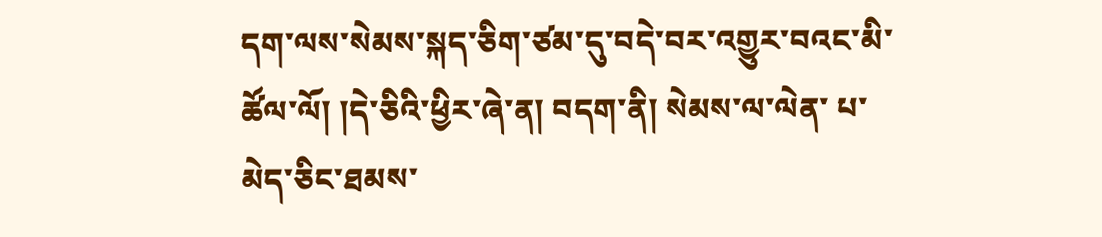དག་ལས་སེམས་སྐད་ཅིག་ཙམ་དུ་བདེ་བར་འགྱུར་བའང་མི་ཚོལ་ལོ། །དེ་ཅིའི་ཕྱིར་ཞེ་ན། བདག་ནི། སེམས་ལ་ལེན་ པ་མེད་ཅིང་ཐམས་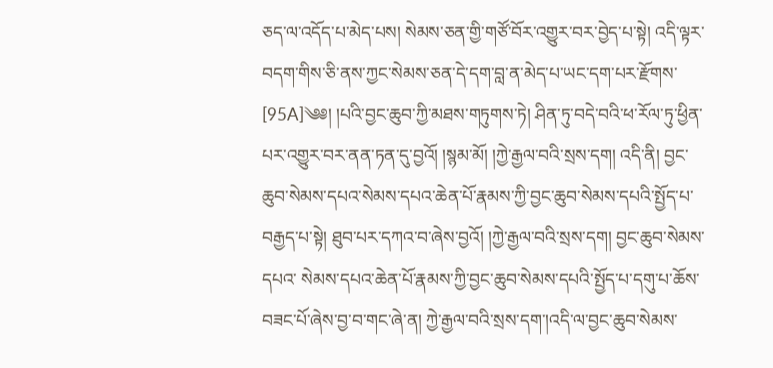ཅད་ལ་འདོད་པ་མེད་པས། སེམས་ཅན་གྱི་གཙོ་བོར་འགྱུར་བར་བྱེད་པ་སྟེ། འདི་ལྟར་བདག་གིས་ཅི་ནས་ཀྱང་སེམས་ཅན་དེ་དག་བླ་ན་མེད་པ་ཡང་དག་པར་རྫོགས་ [95A]༄༅། །པའི་བྱང་ཆུབ་ཀྱི་མཐས་གཏུགས་ཏེ། ཤིན་ཏུ་བདེ་བའི་ཕ་རོལ་ཏུ་ཕྱིན་པར་འགྱུར་བར་ནན་ཏན་དུ་བྱའོ། །སྙམ་མོ། །ཀྱེ་རྒྱལ་བའི་སྲས་དག། འདི་ནི། བྱང་ ཆུབ་སེམས་དཔའ་སེམས་དཔའ་ཆེན་པོ་རྣམས་ཀྱི་བྱང་ཆུབ་སེམས་དཔའི་སྤྱོད་པ་བརྒྱད་པ་སྟེ། ཐུབ་པར་དཀའ་བ་ཞེས་བྱའོ། །ཀྱེ་རྒྱལ་བའི་སྲས་དག། བྱང་ཆུབ་སེམས་དཔའ་ སེམས་དཔའ་ཆེན་པོ་རྣམས་ཀྱི་བྱང་ཆུབ་སེམས་དཔའི་སྤྱོད་པ་དགུ་པ་ཆོས་བཟང་པོ་ཞེས་བྱ་བ་གང་ཞེ་ན། ཀྱེ་རྒྱལ་བའི་སྲས་དག་།འདི་ལ་བྱང་ཆུབ་སེམས་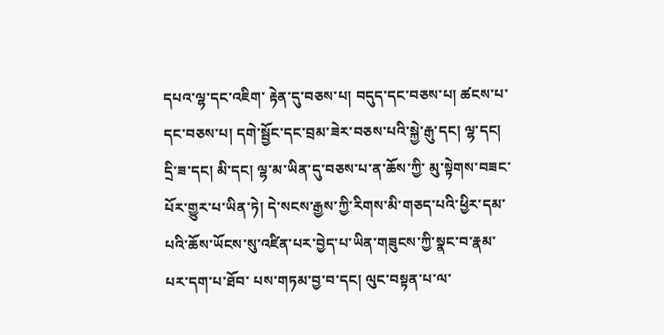དཔའ་ལྷ་དང་འཇིག་ རྟེན་དུ་བཅས་པ། བདུད་དང་བཅས་པ། ཚངས་པ་དང་བཅས་པ། དགེ་སྦྱོང་དང་བྲམ་ཟེར་བཅས་པའི་སྐྱེ་རྒུ་དང། ལྷ་དང། དྲི་ཟ་དང། མི་དང། ལྷ་མ་ཡིན་དུ་བཅས་པ་ན་ཆོས་ཀྱི་ མུ་སྟེགས་བཟང་པོར་གྱུར་པ་ཡིན་ཏེ། དེ་སངས་རྒྱས་ཀྱི་རིགས་མི་གཅད་པའི་ཕྱིར་དམ་པའི་ཆོས་ཡོངས་སུ་འཛིན་པར་བྱེད་པ་ཡིན་གཟུངས་ཀྱི་སྣང་བ་རྣམ་པར་དག་པ་ཐོབ་ པས་གཏམ་བྱ་བ་དང། ལུང་བསྟན་པ་ལ་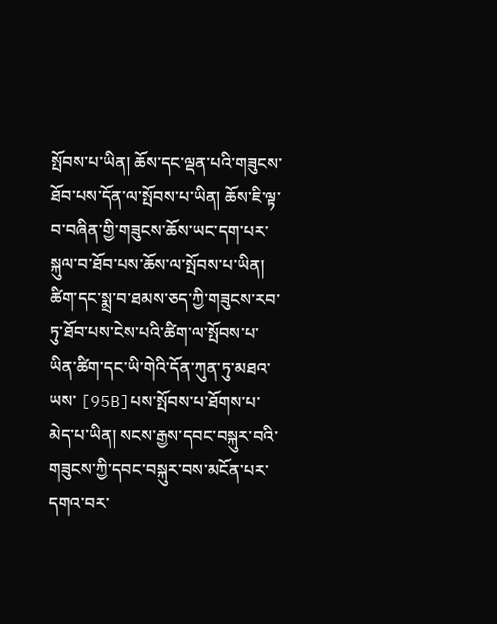སྤོབས་པ་ཡིན། ཆོས་དང་ལྡན་པའི་གཟུངས་ཐོབ་པས་དོན་ལ་སྤོབས་པ་ཡིན། ཆོས་ཇི་ལྟ་བ་བཞིན་གྱི་གཟུངས་ཆོས་ཡང་དག་པར་ སྐུལ་བ་ཐོབ་པས་ཆོས་ལ་སྤོབས་པ་ཡིན། ཚིག་དང་སྨྲ་བ་ཐམས་ཅད་ཀྱི་གཟུངས་རབ་ཏུ་ཐོབ་པས་ངེས་པའི་ཚིག་ལ་སྤོབས་པ་ཡིན་ཚིག་དང་ཡི་གེའི་དོན་ཀུན་ཏུ་མཐའ་ཡས་ [95B]པས་སྤོབས་པ་ཐོགས་པ་མེད་པ་ཡིན། སངས་རྒྱས་དབང་བསྐུར་བའི་གཟུངས་ཀྱི་དབང་བསྐུར་བས་མངོན་པར་དགའ་བར་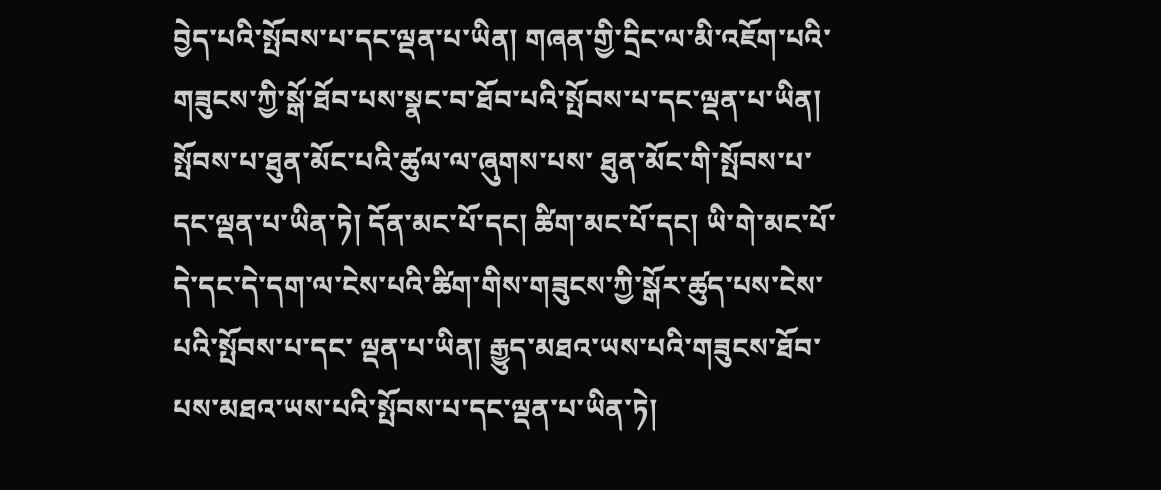བྱེད་པའི་སྤོབས་པ་དང་ལྡན་པ་ཡིན། གཞན་གྱི་དྲིང་ལ་མི་འཇོག་པའི་གཟུངས་ཀྱི་སྒོ་ཐོབ་པས་སྣང་བ་ཐོབ་པའི་སྤོབས་པ་དང་ལྡན་པ་ཡིན། སྤོབས་པ་ཐུན་མོང་པའི་ཚུལ་ལ་ཞུགས་པས་ ཐུན་མོང་གི་སྤོབས་པ་དང་ལྡན་པ་ཡིན་ཏེ། དོན་མང་པོ་དང། ཚིག་མང་པོ་དང། ཡི་གེ་མང་པོ་དེ་དང་དེ་དག་ལ་ངེས་པའི་ཚིག་གིས་གཟུངས་ཀྱི་སྒོར་ཚུད་པས་ངེས་པའི་སྤོབས་པ་དང་ ལྡན་པ་ཡིན། རྒྱུད་མཐའ་ཡས་པའི་གཟུངས་ཐོབ་པས་མཐའ་ཡས་པའི་སྤོབས་པ་དང་ལྡན་པ་ཡིན་ཏེ།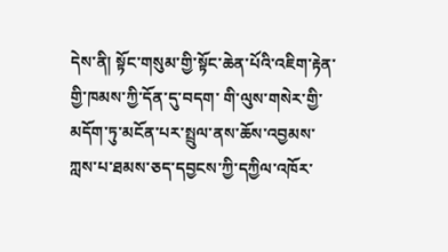དེས་ནི། སྟོང་གསུམ་གྱི་སྟོང་ཆེན་པོའི་འཇིག་རྟེན་གྱི་ཁམས་ཀྱི་དོན་དུ་བདག་ གི་ལུས་གསེར་གྱི་མདོག་ཏུ་མངོན་པར་སྤྲུལ་ནས་ཆོས་འབྱམས་ཀླས་པ་ཐམས་ཅད་དབྱངས་ཀྱི་དཀྱིལ་འཁོར་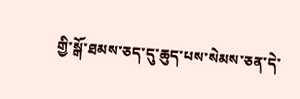གྱི་སྒོ་ཐམས་ཅད་དུ་ཆུད་པས་སེམས་ཅན་དེ་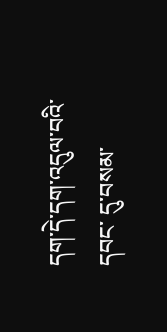དག་དེ་དག་འདུལ་བའི་དབང་ དུ་བསམ་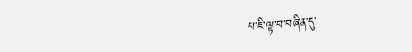པ་ཇི་ལྟ་བ་བཞིན་དུ་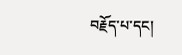བརྗོད་པ་དང།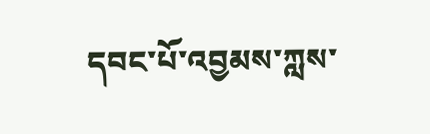དབང་པོ་འབྱམས་ཀླས་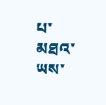པ་མཐའ་ཡས་